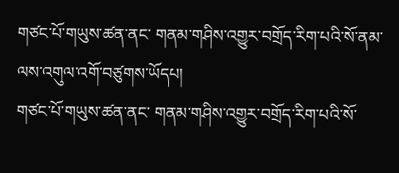གཙང་པོ་གཡུས་ཚན་ནང་ གནམ་གཤིས་འགྱུར་བགྲོད་རིག་པའི་སོ་ནམ་ལས་འགུལ་འགོ་བཙུགས་ཡོདཔ།
གཙང་པོ་གཡུས་ཚན་ནང་ གནམ་གཤིས་འགྱུར་བགྲོད་རིག་པའི་སོ་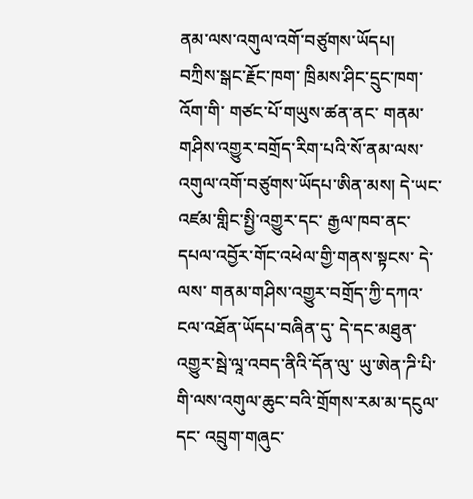ནམ་ལས་འགུལ་འགོ་བཙུགས་ཡོདཔ།
བཀྲིས་སྒང་རྗོང་ཁག་ ཁྲིམས་ཤིང་དྲུང་ཁག་འོག་གི་ གཙང་པོ་གཡུས་ཚན་ནང་ གནམ་གཤིས་འགྱུར་བགྲོད་རིག་པའི་སོ་ནམ་ལས་འགུལ་འགོ་བཙུགས་ཡོདཔ་ཨིན་མས། དེ་ཡང་ འཛམ་གླིང་སྤྱི་འགྱུར་དང་ རྒྱལ་ཁབ་ནང་ དཔལ་འབྱོར་གོང་འཕེལ་གྱི་གནས་སྟངས་ དེ་ལས་ གནམ་གཤིས་འགྱུར་བགྲོད་ཀྱི་དཀའ་ངལ་འཐོན་ཡོདཔ་བཞིན་དུ་ དེ་དང་མཐུན་འགྱུར་སྦེ་ལཱ་འབད་ནིའི་དོན་ལུ་ ཡུ་ཨེན་ཌི་པི་གི་ལས་འགུལ་ཆུང་བའི་གྲོགས་རམ་མ་དངུལ་དང་ འབྲུག་གཞུང་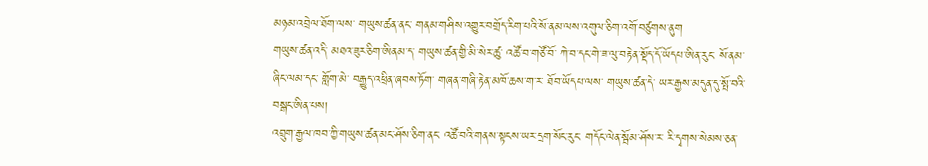མཉམ་འབྲེལ་ཐོག་ལས་ གཡུས་ཚན་ནང་ གནམ་གཤིས་འགྱུར་བགྲོད་རིག་པའི་སོ་ནམ་ལས་འགུལ་ཅིག་འགོ་བཙུགས་ནུག
གཡུས་ཚན་འདི་ མཐའ་ཟུར་ཅིག་ཨིནམ་ད་ གཡུས་ཚན་གྱི་མི་སེར་ཚུ་ འཚོ་བ་གཙོ་བོ་ ཀེ་བ་དང་གེ་ཟ་ལུ་བརྟེན་སྡོད་དོ་ཡོདཔ་ཨིན་རུང་ སོ་ནམ་ཞིང་ལམ་དང་ གློག་མེ་ བརྒྱུད་འཕྲིན་ཞབས་ཏོག་ གཞན་གཞི་རྟེན་མཁོ་ཆས་ག་ར་ ཐོབ་ཡོདཔ་ལས་ གཡུས་ཚན་དེ་ ཡར་རྒྱས་མདུན་དུ་སྤོ་བའི་བསྒང་ཨིན་པས།
འབྲུག་རྒྱལ་ཁབ་ཀྱི་གཡུས་ཚན་མང་ཤོས་ཅིག་ནང་ འཚོ་བའི་གནས་སྟངས་ཡར་དྲག་སོང་རུང་ གདོང་ལེན་སྦོམ་ཤོས་ར་ རི་དྭགས་སེམས་ཅན་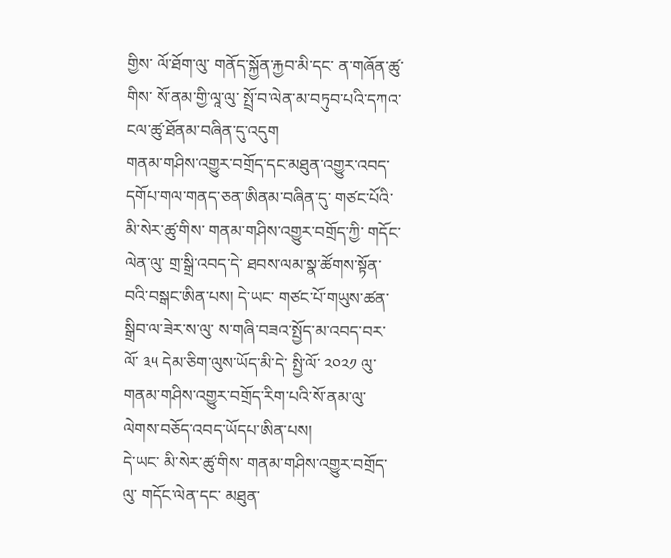གྱིས་ ལོ་ཐོག་ལུ་ གནོད་སྐྱོན་རྐྱབ་མི་དང་ ན་གཞོན་ཚུ་གིས་ སོ་ནམ་གྱི་ལཱ་ལུ་ སྤྲོ་བ་ལེན་མ་བཏུབ་པའི་དཀའ་ངལ་ཚུ་ཐོནམ་བཞིན་དུ་འདུག
གནམ་གཤིས་འགྱུར་བགྲོད་དང་མཐུན་འགྱུར་འབད་དགོཔ་གལ་གནད་ཅན་ཨིནམ་བཞིན་དུ་ གཙང་པོའི་མི་སེར་ཚུ་གིས་ གནམ་གཤིས་འགྱུར་བགྲོད་ཀྱི་ གདོང་ལེན་ལུ་ གྲ་སྒྲི་འབད་དེ་ ཐབས་ལམ་སྣ་ཚོགས་སྟོན་བའི་བསྒང་ཨིན་པས། དེ་ཡང་ གཙང་པོ་གཡུས་ཚན་ སྒྲིབ་ལ་ཟེར་ས་ལུ་ ས་གཞི་བཟའ་སྤྱོད་མ་འབད་བར་ ལོ་ ༣༥ དེམ་ཅིག་ལུས་ཡོད་མི་དེ་ སྤྱི་ལོ་ ༢༠༢༡ ལུ་གནམ་གཤིས་འགྱུར་བགྲོད་རིག་པའི་སོ་ནམ་ལུ་ ལེགས་བཅོད་འབད་ཡོདཔ་ཨིན་པས།
དེ་ཡང་ མི་སེར་ཚུ་གིས་ གནམ་གཤིས་འགྱུར་བགྲོད་ལུ་ གདོང་ལེན་དང་ མཐུན་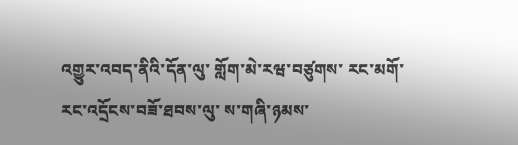འགྱུར་འབད་ནིའི་དོན་ལུ་ གློག་མེ་རཝ་བཙུགས་ རང་མགོ་རང་འདྲོངས་བཟོ་ཐབས་ལུ་ ས་གཞི་ཉམས་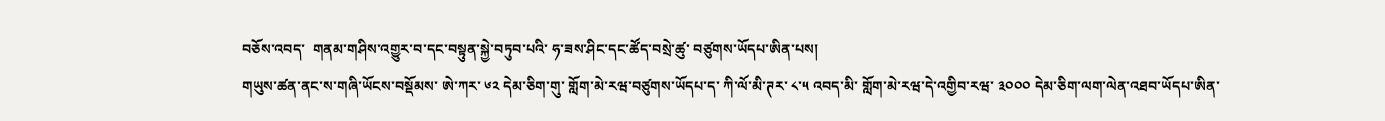བཅོས་འབད་  གནམ་གཤིས་འགྱུར་བ་དང་བསྟུན་སྐྱེ་བཏུབ་པའི་ ཧ་ཟས་ཤིང་དང་ཚོད་བསྲེ་ཚུ་ བཙུགས་ཡོདཔ་ཨིན་པས།
གཡུས་ཚན་ནང་ས་གཞི་ཡོངས་བསྡོམས་ ཨེ་ཀར་ ༦༢ དེམ་ཅིག་གུ་ གློག་མེ་རཝ་བཙུགས་ཡོདཔ་ད་ ཀི་ལོ་མི་ཊར་ ༨་༥ འབད་མི་ གློག་མེ་རཝ་དེ་འགྱིབ་རཝ་ ༣༠༠༠ དེམ་ཅིག་ལག་ལེན་འཐབ་ཡོདཔ་ཨིན་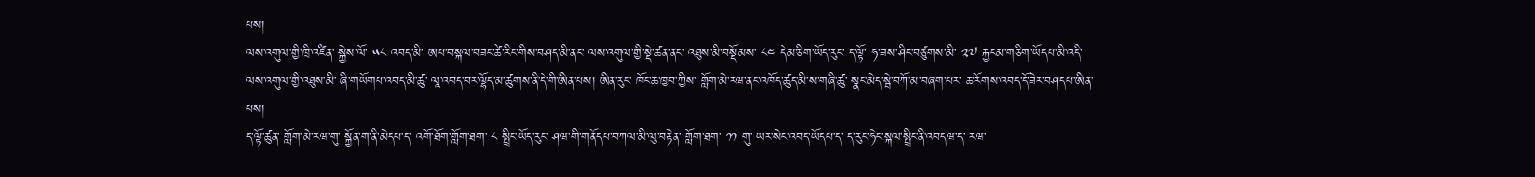པས།
ལས་འགུལ་གྱི་ཁྲི་འཛིན་ སྐྱེས་ལོ་ ༥༨ འབད་མི་ ཨཔ་བསྐལ་བཟང་ཚེ་རིང་གིས་བཤད་མི་ནང་ ལས་འགུལ་གྱི་སྡེ་ཚན་ནང་ འཐུས་མི་བསྡོམས་ ༨༤ དེམ་ཅིག་ཡོད་རུང་ ད་ལྟོ་ ཧ་ཟས་ཤིང་བཙུགས་མི་ ༢༧ རྐྱངམ་གཅིག་ཡོདཔ་མི་འདི་ ལས་འགུལ་གྱི་འཐུས་མི་ ཞི་གཡོགཔ་འབད་མི་ཚུ་ ལཱ་འབད་བར་ལྷོད་མ་ཚུགས་ནི་དེ་གི་ཨིན་པས། ཨིན་རུང་ ཁོང་ཆ་ཁྱབ་ཀྱིས་ གློག་མེ་རཝ་ནང་འཁོད་ཚུད་མི་ས་གཞི་ཚུ་ སྣང་མེད་སྦེ་བཀོ་མ་བཞག་པར་ ཆ་རོགས་འབད་དོ་ཟེར་བཤདཔ་ཨིན་པས།
ད་ལྟོ་ཚུན་ གློག་མེ་རཝ་གུ་ སྐྱོན་ག་ནི་མེདཔ་ད་ འགོ་ཐོག་གློག་ཐག་ ༨ སྤྲིང་ཡོད་རུང་ ཤཝ་གི་གནོདཔ་བཀལ་མི་ལུ་བརྟེན་ གློག་ཐག་ ༡༡ གུ་ ཡར་སེང་འབད་ཡོདཔ་ད་ ད་རུང་ཧེང་སྐལ་སྤྲིང་ནི་འབདཝ་ད་ རཝ་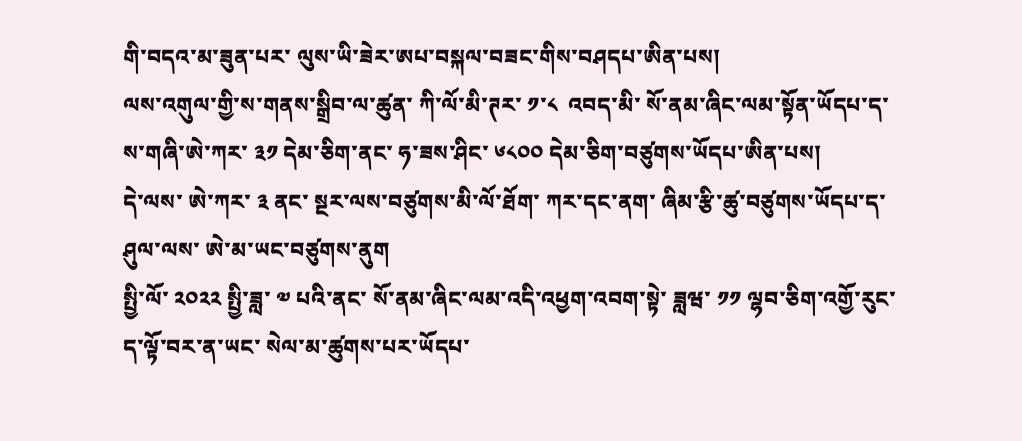གི་བདའ་མ་ཟུན་པར་ ལུས་ཡི་ཟེར་ཨཔ་བསྐལ་བཟང་གིས་བཤདཔ་ཨིན་པས།
ལས་འགུལ་གྱི་ས་གནས་སྒྲིབ་ལ་ཚུན་ ཀི་ལོ་མི་ཊར་ ༡་༨  འབད་མི་ སོ་ནམ་ཞིང་ལམ་སྟོན་ཡོདཔ་ད་ ས་གཞི་ཨེ་ཀར་ ༣༡ དེམ་ཅིག་ནང་ ཧ་ཟས་ཤིང་ ༦༨༠༠ དེམ་ཅིག་བཙུགས་ཡོདཔ་ཨིན་པས།
དེ་ལས་ ཨེ་ཀར་ ༣ ནང་ སྔར་ལས་བཙུགས་མི་ལོ་ཐོག་ ཀར་དང་ནག་ ཞིམ་རྩི་ཚུ་བཙུགས་ཡོདཔ་ད་ ཤུལ་ལས་ ཨེ་མ་ཡང་བཙུགས་ནུག
སྤྱི་ལོ་ ༢༠༢༢ སྤྱི་ཟླ་ ༧ པའི་ནང་ སོ་ནམ་ཞིང་ལམ་འདི་འཕྱག་འབག་སྟེ་ ཟླཝ་ ༡༡ ལྷབ་ཅིག་འགྱོ་རུང་ ད་ལྟོ་བར་ན་ཡང་ སེལ་མ་ཚུགས་པར་ཡོདཔ་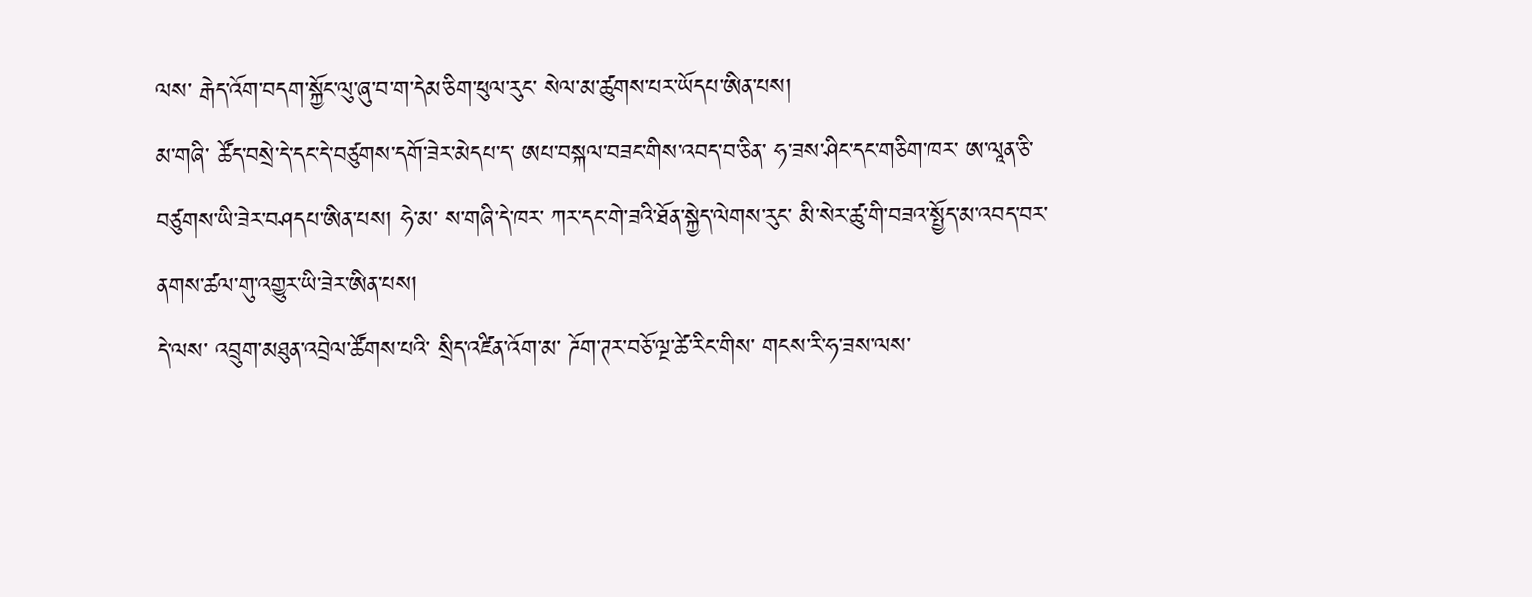ལས་ རྒེད་འོག་བདག་སྐྱོང་ལུ་ཞུ་བ་ག་དེམ་ཅིག་ཕུལ་རུང་ སེལ་མ་ཚུགས་པར་ཡོདཔ་ཨིན་པས།
མ་གཞི་ ཚོད་བསྲེ་དེ་དང་དེ་བཙུགས་དགོ་ཟེར་མེདཔ་ད་ ཨཔ་བསྐལ་བཟང་གིས་འབད་བ་ཅིན་ ཧ་ཟས་ཤིང་དང་གཅིག་ཁར་ ཨ་ལཱན་ཅི་བཙུགས་ཡི་ཟེར་བཤདཔ་ཨིན་པས། ཧེ་མ་ ས་གཞི་དེ་ཁར་ ཀར་དང་གེ་ཟའི་ཐོན་སྐྱེད་ལེགས་རུང་ མི་སེར་ཚུ་གི་བཟའ་སྤྱོད་མ་འབད་བར་ ནགས་ཚལ་གུ་འགྱུར་ཡི་ཟེར་ཨིན་པས།
དེ་ལས་ འབྲུག་མཐུན་འབྲེལ་ཚོགས་པའི་ སྲིད་འཛིན་འོག་མ་ ཌོག་ཊར་བཅོ་ལྔ་ཚེ་རིང་གིས་ གངས་རི་ཧ་ཟས་ལས་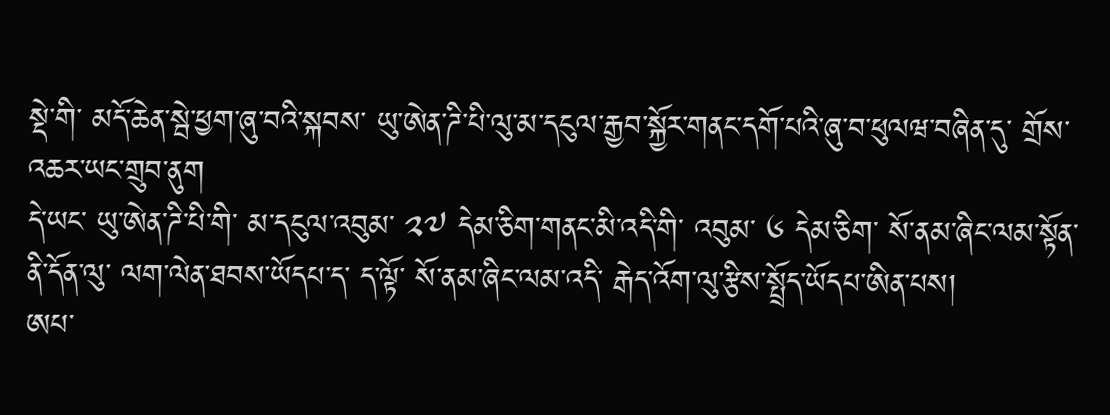སྡེ་གི་ མདོ་ཆེན་སྦེ་ཕྱག་ཞུ་བའི་སྐབས་ ཡུ་ཨེན་ཌི་པི་ལུ་མ་དངུལ་རྒྱབ་སྐྱོར་གནང་དགོ་པའི་ཞུ་བ་ཕུལཝ་བཞིན་དུ་ གྲོས་འཆར་ཡང་གྲུབ་ནུག
དེ་ཡང་ ཡུ་ཨེན་ཌི་པི་གི་ མ་དངུལ་འབུམ་ ༢༧ དེམ་ཅིག་གནང་མི་འདི་གི་ འབུམ་ ༦ དེམ་ཅིག་ སོ་ནམ་ཞིང་ལམ་སྟོན་ནི་དོན་ལུ་ ལག་ལེན་ཐབས་ཡོདཔ་ད་ ད་ལྟོ་ སོ་ནམ་ཞིང་ལམ་འདི་ རྒེད་འོག་ལུ་རྩིས་སྤྲོད་ཡོདཔ་ཨིན་པས།
ཨཔ་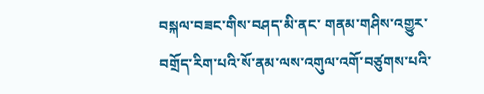བསྐལ་བཟང་གིས་བཤད་མི་ནང་ གནམ་གཤིས་འགྱུར་བགྲོད་རིག་པའི་སོ་ནམ་ལས་འགུལ་འགོ་བཙུགས་པའི་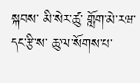སྐབས་ མི་སེར་ཚུ་ གློག་མེ་རཝ་དང་རྩི་ས་ ཆུ་ལ་སོགས་པ་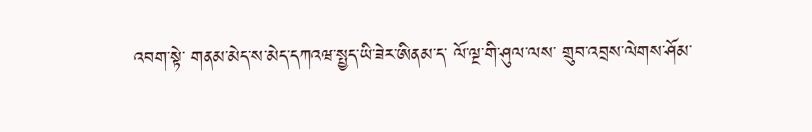འབག་སྟེ་ གནམ་མེད་ས་མེད་དཀའཝ་སྤྱད་ཡི་ཟེར་ཨིནམ་ད་ ལོ་ལྔ་གི་ཤུལ་ལས་ གྲུབ་འབྲས་ལེགས་ཤོམ་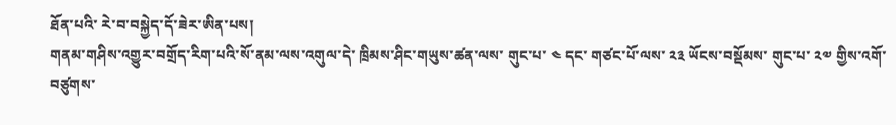ཐོན་པའི་ རེ་བ་བསྐྱེད་དོ་ཟེར་ཨིན་པས།
གནམ་གཤིས་འགྱུར་བགྲོད་རིག་པའི་སོ་ནམ་ལས་འགུལ་དེ་ ཁྲིམས་ཤིང་གཡུས་ཚན་ལས་ གུང་པ་ ༤ དང་ གཙང་པོ་ལས་ ༢༣ ཡོངས་བསྡོམས་ གུང་པ་ ༢༧ གྱིས་འགོ་བཙུགས་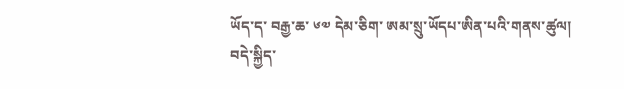ཡོད་ད་ བརྒྱ་ཆ་ ༦༧ དེམ་ཅིག་ ཨམ་སྲུ་ཡོདཔ་ཨིན་པའི་གནས་ཚུལ།
བདེ་སྐྱིད་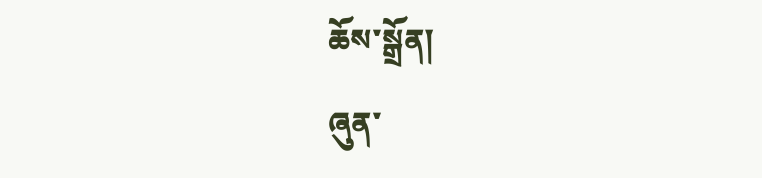ཆོས་སྒྲོན།
ཞུན་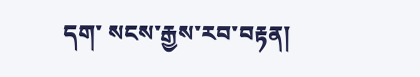དག་ སངས་རྒྱས་རབ་བརྟན།